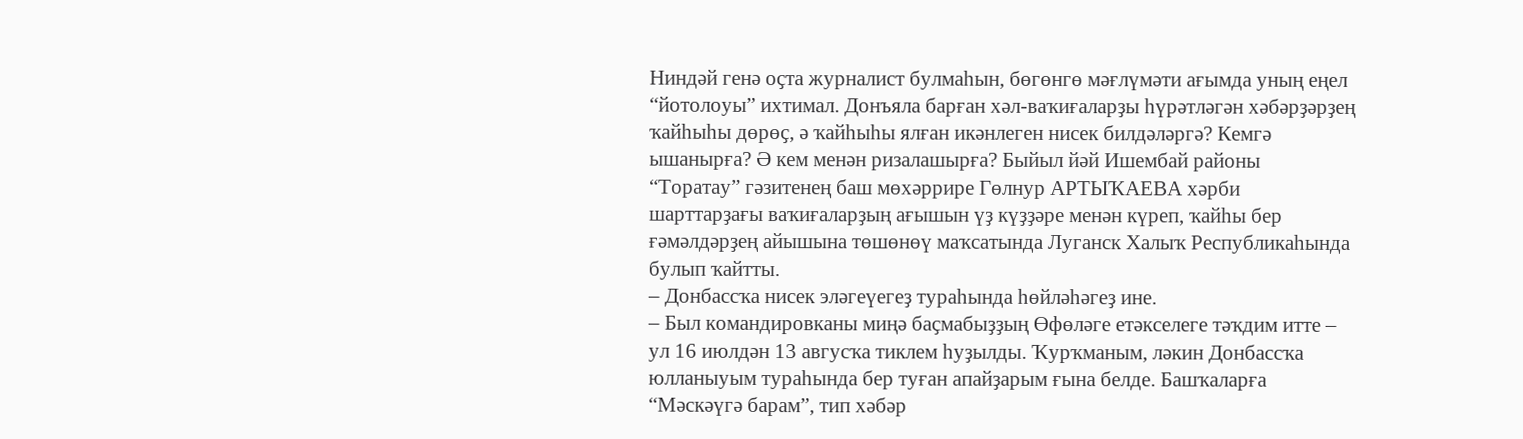Ниндәй генә оҫта журналист булмаһын, бөгөнгө мәғлүмәти ағымда уның еңел “йотолоуы” ихтимал. Донъяла барған хәл-ваҡиғаларҙы һүрәтләгән хәбәрҙәрҙең ҡайһыһы дөрөҫ, ә ҡайһыһы ялған икәнлеген нисек билдәләргә? Кемгә ышанырға? Ә кем менән ризалашырға? Быйыл йәй Ишембай районы “Торатау” гәзитенең баш мөхәррире Гөлнур АРТЫҠАЕВА хәрби шарттарҙағы ваҡиғаларҙың ағышын үҙ күҙҙәре менән күреп, ҡайһы бер ғәмәлдәрҙең айышына төшөнөү маҡсатында Луганск Халыҡ Республикаһында булып ҡайтты.
– Донбассҡа нисек эләгеүегеҙ тураһында һөйләһәгеҙ ине.
– Был командировканы миңә баҫмабыҙҙың Өфөләге етәкселеге тәҡдим итте – ул 16 июлдән 13 авгусҡа тиклем һуҙылды. Ҡурҡманым, ләкин Донбассҡа юлланыуым тураһында бер туған апайҙарым ғына белде. Башҡаларға “Мәскәүгә барам”, тип хәбәр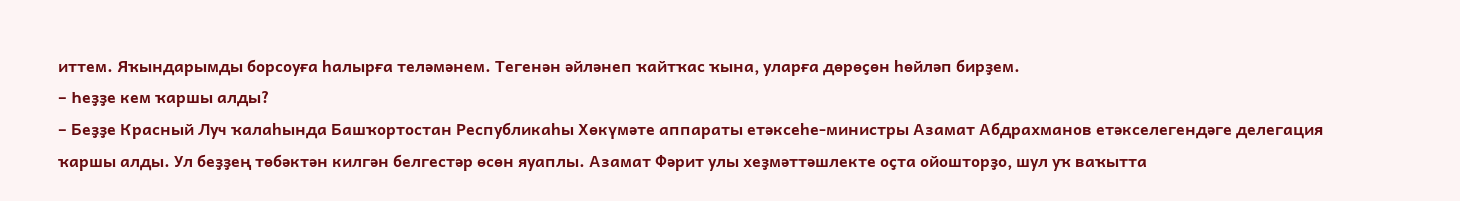иттем. Яҡындарымды борсоуға һалырға теләмәнем. Тегенән әйләнеп ҡайтҡас ҡына, уларға дөрөҫөн һөйләп бирҙем.
– Һеҙҙе кем ҡаршы алды?
– Беҙҙе Красный Луч ҡалаһында Башҡортостан Республикаһы Хөкүмәте аппараты етәксеһе-министры Азамат Абдрахманов етәкселегендәге делегация ҡаршы алды. Ул беҙҙең төбәктән килгән белгестәр өсөн яуаплы. Азамат Фәрит улы хеҙмәттәшлекте оҫта ойошторҙо, шул уҡ ваҡытта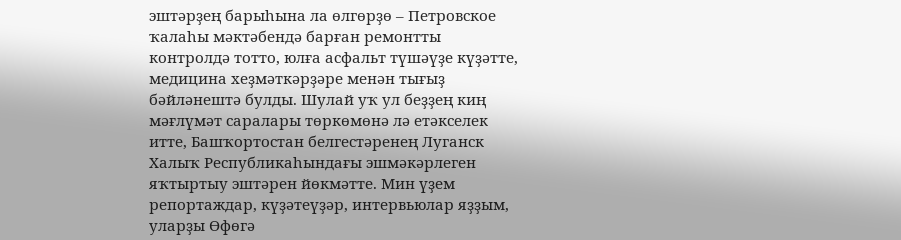эштәрҙең барыһына ла өлгөрҙө – Петровское ҡалаһы мәктәбендә барған ремонтты контролдә тотто, юлға асфальт түшәүҙе күҙәтте, медицина хеҙмәткәрҙәре менән тығыҙ бәйләнештә булды. Шулай уҡ ул беҙҙең киң мәғлүмәт саралары төркөмөнә лә етәкселек итте, Башҡортостан белгестәренең Луганск Халыҡ Республикаһындағы эшмәкәрлеген яҡтыртыу эштәрен йөкмәтте. Мин үҙем репортаждар, күҙәтеүҙәр, интервьюлар яҙҙым, уларҙы Өфөгә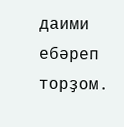даими ебәреп торҙом.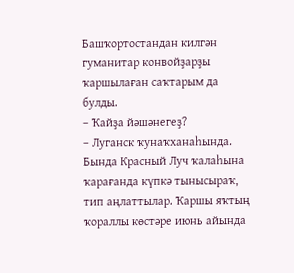Башҡортостандан килгән гуманитар конвойҙарҙы ҡаршылаған саҡтарым да булды.
– Ҡайҙа йәшәнегеҙ?
– Луганск ҡунаҡханаһында. Бында Красный Луч ҡалаһына ҡарағанда күпкә тынысыраҡ, тип аңлаттылар. Ҡаршы яҡтың ҡораллы көстәре июнь айында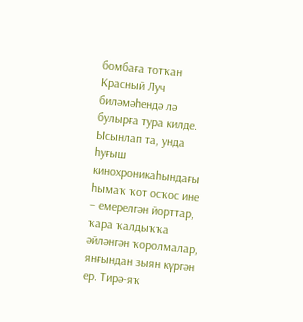бомбаға тотҡан Красный Луч биләмәһендә лә булырға тура килде. Ысынлап та, унда һуғыш кинохроникаһындағы һымаҡ ҡот осҡос ине – емерелгән йорттар, ҡара ҡалдыҡҡа әйләнгән ҡоролмалар, янғындан зыян күргән ер. Тирә-яҡ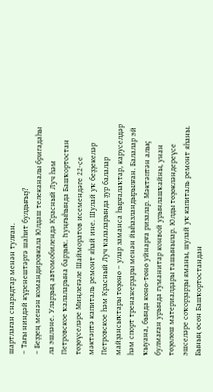шартлаған снарядтар менән тулған.
– Тағы ниндәй күренештәргә шаһит булдығыҙ?
– Беҙҙең менән командировкала Юлдаш телеканалы бригадаһы ла эшләне. Уларҙың автомобилендә Красный Луч һәм Петровское ҡалаларына барҙыҡ. Һуңғыһында Башҡортостан төҙөүселәре Миңлеғәле Шайморатов исемендәге 22-се мәктәптә капиталь ремонт яһай ине. Шулай уҡ беҙҙекеләр Петровское һәм Красный Луч ҡалаларында ҙур балалар майҙансыҡтары төҙөнө – улар заманса һырғалаҡтар, каруселдәр һәм спорт тренажерҙары менән йыһазландырылған. Балалар эй ҡыуана, бында көнө-төнө уйнарға ризалар. Мәктәптән алыҫ булмаған урында гуманитар конвой урынлашҡайны, унан төҙөлөш материалдары ташынылар. Юлды төҙөкләндереүсе эшселәре соҡорҙарҙы яманы, шулай уҡ капиталь ремонт яһаны. Бының өсөн Башҡортостандан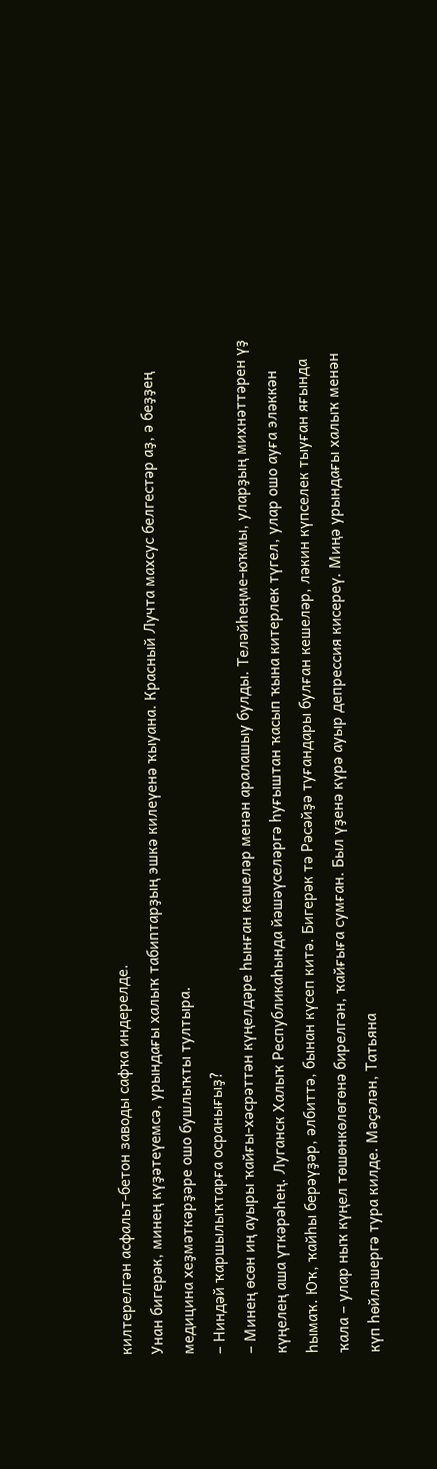килтерелгән асфальт-бетон заводы сафҡа индерелде.
Унан бигерәк, минең күҙәтеүемсә, урындағы халыҡ табиптарҙың эшкә килеүенә ҡыуана. Красный Лучта махсус белгестәр аҙ, ә беҙҙең медицина хеҙмәткәрҙәре ошо бушлыҡты тултыра.
– Ниндәй ҡаршылыҡтарға осранығыҙ?
– Минең өсөн иң ауыры ҡайғы-хәсрәттән күңелдәре һынған кешеләр менән аралашыу булды. Теләйһеңме-юҡмы, уларҙың михнәттәрен үҙ күңелең аша үткәрәһең. Луганск Халыҡ Республикаһында йәшәүселәргә һуғыштан ҡасып ҡына китерлек түгел, улар ошо ауға эләккән һымаҡ. Юҡ, ҡайһы берәүҙәр, әлбиттә, бынан күсеп китә. Бигерәк тә Рәсәйҙә туғандары булған кешеләр, ләкин күпселек тыуған яғында ҡала – улар ныҡ күңел төшөнкөлөгөнә бирелгән, ҡайғыға сумған. Был үҙенә күрә ауыр депрессия кисереү. Миңә урындағы халыҡ менән күп һөйләшергә тура килде. Мәҫәлән, Татьяна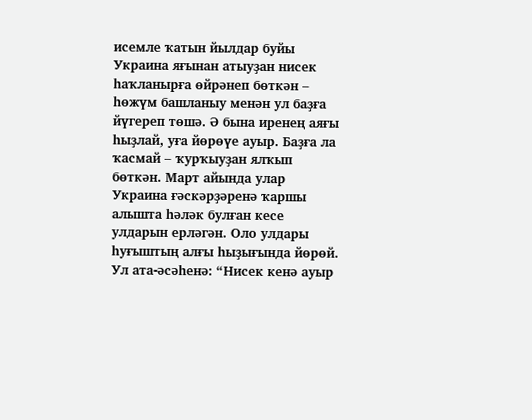исемле ҡатын йылдар буйы Украина яғынан атыуҙан нисек һаҡланырға өйрәнеп бөткән – һөжүм башланыу менән ул баҙға йүгереп төшә. Ә бына иренең аяғы һыҙлай, уға йөрөүе ауыр. Баҙға ла ҡасмай – ҡурҡыуҙан ялҡып бөткән. Март айында улар Украина ғәскәрҙәренә ҡаршы алышта һәләк булған кесе улдарын ерләгән. Оло улдары һуғыштың алғы һыҙығында йөрөй. Ул ата-әсәһенә: “Нисек кенә ауыр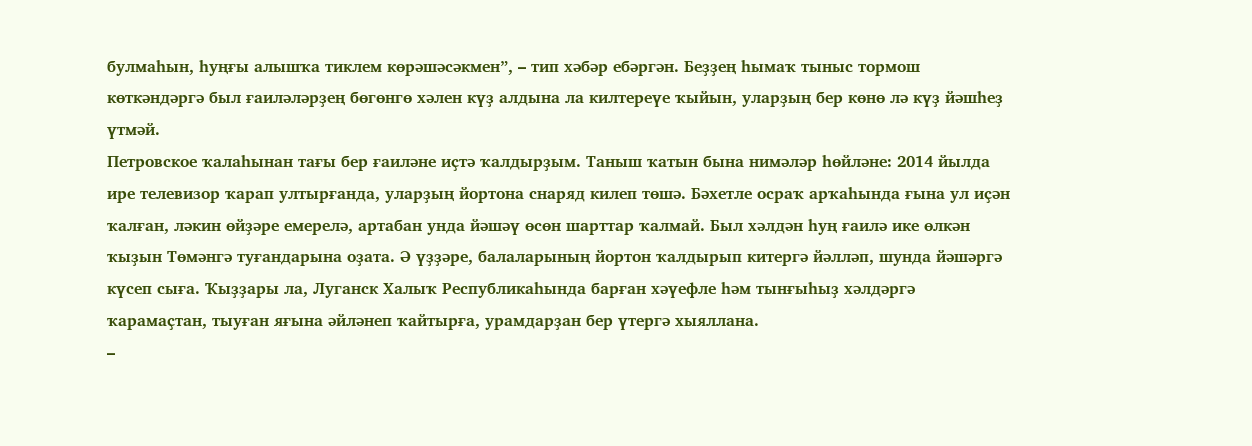булмаһын, һуңғы алышҡа тиклем көрәшәсәкмен”, – тип хәбәр ебәргән. Беҙҙең һымаҡ тыныс тормош көткәндәргә был ғаиләләрҙең бөгөнгө хәлен күҙ алдына ла килтереүе ҡыйын, уларҙың бер көнө лә күҙ йәшһеҙ үтмәй.
Петровское ҡалаһынан тағы бер ғаиләне иҫтә ҡалдырҙым. Таныш ҡатын бына нимәләр һөйләне: 2014 йылда ире телевизор ҡарап ултырғанда, уларҙың йортона снаряд килеп төшә. Бәхетле осраҡ арҡаһында ғына ул иҫән ҡалған, ләкин өйҙәре емерелә, артабан унда йәшәү өсөн шарттар ҡалмай. Был хәлдән һуң ғаилә ике өлкән ҡыҙын Төмәнгә туғандарына оҙата. Ә үҙҙәре, балаларының йортон ҡалдырып китергә йәлләп, шунда йәшәргә күсеп сыға. Ҡыҙҙары ла, Луганск Халыҡ Республикаһында барған хәүефле һәм тынғыһыҙ хәлдәргә ҡарамаҫтан, тыуған яғына әйләнеп ҡайтырға, урамдарҙан бер үтергә хыяллана.
–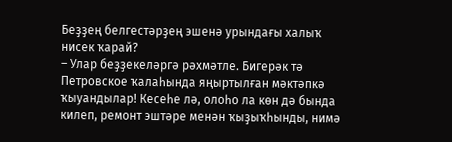Беҙҙең белгестәрҙең эшенә урындағы халыҡ нисек ҡарай?
– Улар беҙҙекеләргә рәхмәтле. Бигерәк тә Петровское ҡалаһында яңыртылған мәктәпкә ҡыуандылар! Кесеһе лә, олоһо ла көн дә бында килеп, ремонт эштәре менән ҡыҙыҡһынды, нимә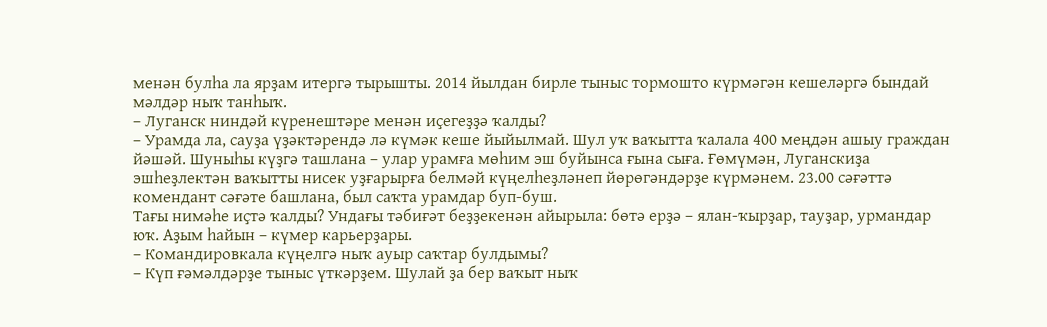менән булһа ла ярҙам итергә тырышты. 2014 йылдан бирле тыныс тормошто күрмәгән кешеләргә бындай мәлдәр ныҡ танһыҡ.
– Луганск ниндәй күренештәре менән иҫегеҙҙә ҡалды?
– Урамда ла, сауҙа үҙәктәрендә лә күмәк кеше йыйылмай. Шул уҡ ваҡытта ҡалала 400 меңдән ашыу граждан йәшәй. Шуныһы күҙгә ташлана – улар урамға мөһим эш буйынса ғына сыға. Ғөмүмән, Луганскиҙа эшһеҙлектән ваҡытты нисек уҙғарырға белмәй күңелһеҙләнеп йөрөгәндәрҙе күрмәнем. 23.00 сәғәттә комендант сәғәте башлана, был саҡта урамдар буп-буш.
Тағы нимәһе иҫтә ҡалды? Ундағы тәбиғәт беҙҙекенән айырыла: бөтә ерҙә – ялан-ҡырҙар, тауҙар, урмандар юҡ. Аҙым һайын – күмер карьерҙары.
– Командировкала күңелгә ныҡ ауыр саҡтар булдымы?
– Күп ғәмәлдәрҙе тыныс үткәрҙем. Шулай ҙа бер ваҡыт ныҡ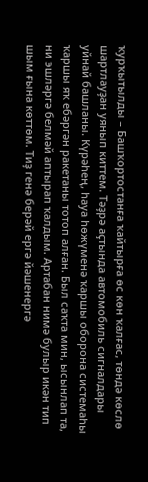ҡурҡытылды – Башҡортостанға ҡайтырға өс көн ҡалғас, төндә көслө шартлауҙан уянып киттем. Тәҙрә аҫтында автомобиль сигналдары уйнай башланы. Күрәһең, һауа һөжүменә ҡаршы оборона системаһы ҡаршы яҡ ебәргән ракетаны тотоп алған. Был саҡта мин, ысынлап та, ни эшләргә белмәй аптырап ҡалдым. Артабан нимә булыр икән тип шым ғына көттөм. Тиҙ генә берәй ергә йәшенергә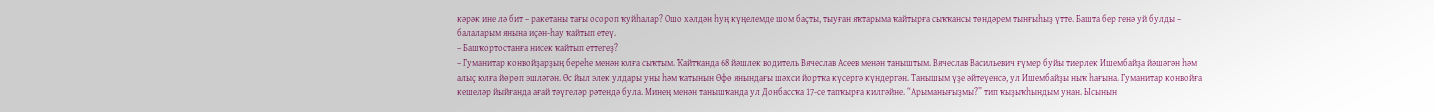кәрәк ине лә бит – ракетаны тағы осороп ҡуйһалар? Ошо хәлдән һуң күңелемде шом баҫты, тыуған яҡтарыма ҡайтырға сыҡҡансы төндәрем тынғыһыҙ үтте. Башта бер генә уй булды – балаларым янына иҫән-һау ҡайтып етеү.
– Башҡортостанға нисек ҡайтып еттегеҙ?
– Гуманитар конвойҙарҙың береһе менән юлға сыҡтым. Ҡайтҡанда 68 йәшлек водитель Вячеслав Асеев менән таныштым. Вячеслав Васильевич ғүмер буйы тиерлек Ишембайҙа йәшәгән һәм алыҫ юлға йөрөп эшләгән. Өс йыл элек улдары уны һәм ҡатынын Өфө янындағы шәхси йортҡа күсергә күндергән. Танышым үҙе әйтеүенсә, ул Ишембайҙы ныҡ һағына. Гуманитар конвойға кешеләр йыйғанда ағай тәүгеләр рәтендә була. Минең менән танышҡанда ул Донбассҡа 17-се тапҡырға килгәйне. “Арыманығыҙмы?” тип ҡыҙыҡһындым унан. Ысынын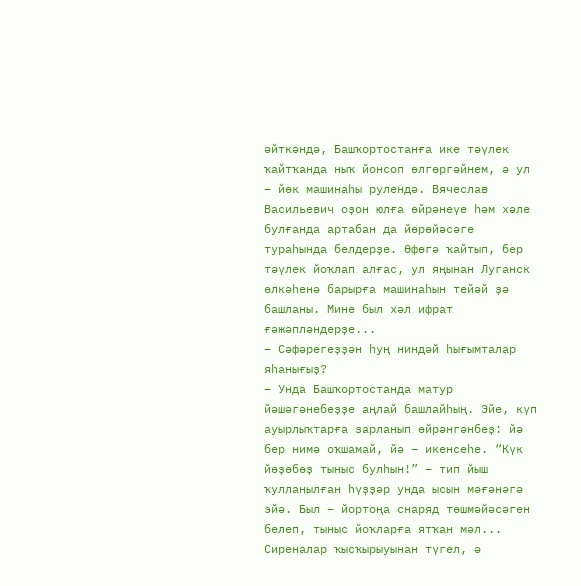әйткәндә, Башҡортостанға ике тәүлек ҡайтҡанда ныҡ йонсоп өлгөргәйнем, ә ул – йөк машинаһы рулендә. Вячеслав Васильевич оҙон юлға өйрәнеүе һәм хәле булғанда артабан да йөрөйәсәге тураһында белдерҙе. Өфөгә ҡайтып, бер тәүлек йоҡлап алғас, ул яңынан Луганск өлкәһенә барырға машинаһын тейәй ҙә башланы. Мине был хәл ифрат ғәжәпләндерҙе...
– Сәфәрегеҙҙән һуң ниндәй һығымталар яһанығыҙ?
– Унда Башҡортостанда матур йәшәгәнебеҙҙе аңлай башлайһың. Эйе, күп ауырлыҡтарға зарланып өйрәнгәнбеҙ: йә бер нимә оҡшамай, йә – икенсеһе. “Күк йөҙөбөҙ тыныс булһын!” – тип йыш ҡулланылған һүҙҙәр унда ысын мәғәнәгә эйә. Был – йортоңа снаряд төшмәйәсәген белеп, тыныс йоҡларға ятҡан мәл... Сиреналар ҡысҡырыуынан түгел, ә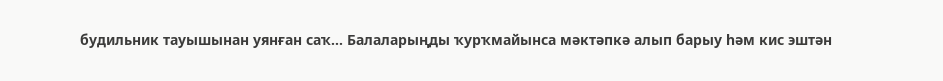будильник тауышынан уянған саҡ... Балаларыңды ҡурҡмайынса мәктәпкә алып барыу һәм кис эштән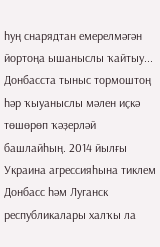һуң снарядтан емерелмәгән йортоңа ышаныслы ҡайтыу... Донбасста тыныс тормоштоң һәр ҡыуаныслы мәлен иҫкә төшөрөп ҡәҙерләй башлайһың. 2014 йылғы Украина агрессияһына тиклем Донбасс һәм Луганск республикалары халҡы ла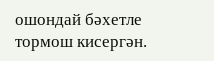ошондай бәхетле тормош кисергән.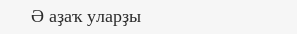Ә аҙаҡ уларҙы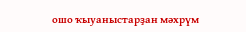ошо ҡыуаныстарҙан мәхрүм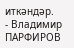иткәндәр.
- Владимир ПАРФИРОВ